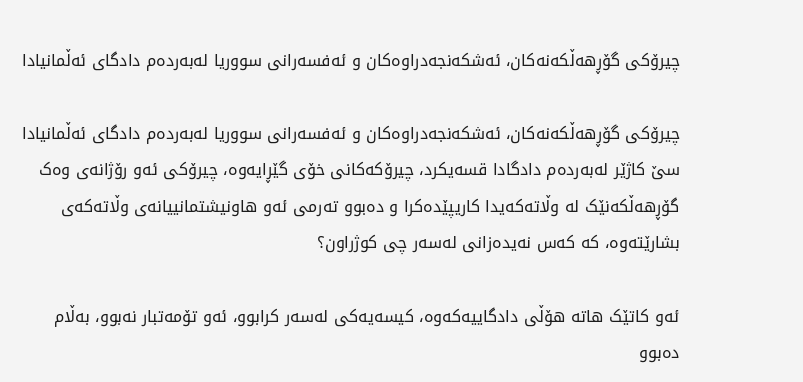چیرۆکی گۆڕهەڵکەنەکان، ئەشکەنجەدراوەکان و ئەفسەرانی سووریا لەبەردەم دادگای ئەڵمانیادا

چیرۆکی گۆڕهەڵکەنەکان، ئەشکەنجەدراوەکان و ئەفسەرانی سووریا لەبەردەم دادگای ئەڵمانیادا
سێ کاژێر لەبەردەم دادگادا قسەیکرد، چیرۆکەکانی خۆی گێڕایەوە، چیرۆکی ئەو رۆژانەی وەک گۆڕهەڵکەنێک لە وڵاتەکەیدا کاریپێدەکرا و دەبوو تەرمی ئەو هاونیشتمانییانەی وڵاتەکەی بشارێتەوە، کە کەس نەیدەزانی لەسەر چی کوژراون؟

ئەو کاتێک هاتە هۆڵی دادگاییەکەوە، کیسەیەکی لەسەر کرابوو، ئەو تۆمەتبار نەبوو، بەڵام دەبوو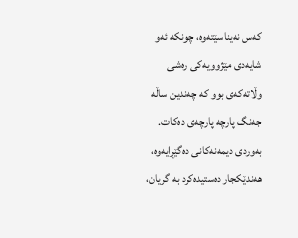کەس نەیناسێتەوە، چونکە ئەو شایەدی مێژوویەکی رەشی وڵاتەکەی بوو کە چەندین ساڵە جەنگ پارچە پارچەی دەکات. بەوردی دیمەنەکانی دەگێڕایەوە، هەندێکجار دەستیدەکرد بە گریان،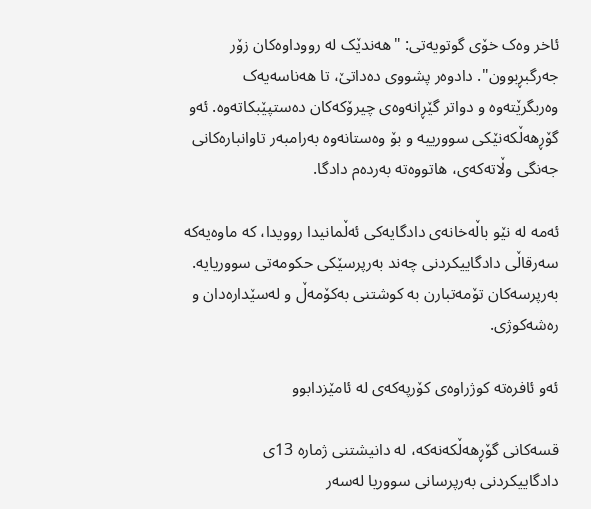ئاخر وەک خۆی گوتویەتی: "هەندێک لە رووداوەکان زۆر جەرگبڕبوون". دادوەر پشووی دەداتێ، تا هەناسەیەک وەربگرێتەوە و دواتر گێڕانەوەی چیرۆکەکان دەستپێبکاتەوە. ئەو گۆڕهەڵکەنێکی سوورییە و بۆ وەستانەوە بەرامبەر تاوانبارەکانی جەنگی وڵاتەکەی، هاتووەتە بەردەم دادگا.

ئەمە لە نێو باڵەخانەی دادگایەکی ئەڵمانیدا روویدا، کە ماوەیەکە سەرقاڵی دادگاییکردنی چەند بەرپرسێکی حکومەتی سووریایە. بەرپرسەکان تۆمەتبارن بە کوشتنی بەکۆمەڵ و لەسێدارەدان و رەشەکوژی.

ئەو ئافرەتە کوژراوەی کۆرپەکەی لە ئامێزدابوو

قسەکانی گۆڕهەڵکەنەکە، لە دانیشتنی ژمارە 13ی دادگاییکردنی بەرپرسانی سووریا لەسەر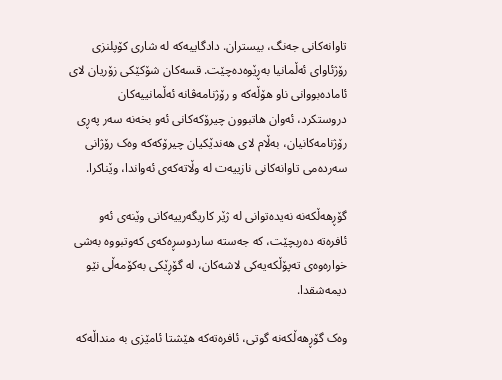تاوانەکانی جەنگ، بیستران. دادگاییەکە لە شاری کۆپلنزی رۆژئاوای ئەڵمانیا بەڕێوەدەچێت. قسەکان شۆکێکی زۆریان لای ئامادەبووانی ناو هۆڵەکە و رۆژنامەڤانە ئەڵمانییەکان دروستکرد، ئەوان هاتبوون چیرۆکەکانی ئەو بخەنە سەر پەڕی رۆژنامەکانیان، بەڵام لای هەندێکیان چیرۆکەکە وەک رۆژانی سەردەمی تاوانەکانی نازییەت لە وڵاتەکەی ئەواندا، وێناکرا.

گۆڕهەڵکەنە نەیدەتوانی لە ژێر کاریگەرییەکانی وێنەی ئەو ئافرەتە دەربچێت، کە جەستە ساردوسڕەکەی کەوتبووە بەشی خوارەوەی تەپۆڵکەیەکی لاشەکان، لە گۆڕێکی بەکۆمەڵی نێو دیمەشقدا.

وەک گۆڕهەڵکەنە گوتی، ئافرەتەکە هێشتا ئامێزی بە منداڵەکە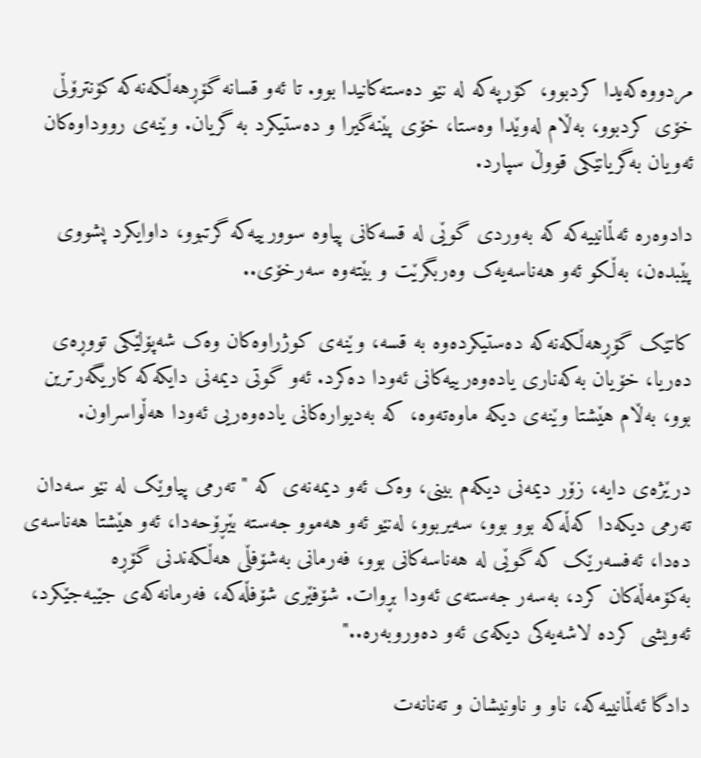مردووەکەیدا کردبوو، کۆرپەکە لە نێو دەستەکانیدا بوو. تا ئەو قسانە گۆڕهەڵکەنەکە کۆنترۆڵی خۆی کردبوو، بەڵام لەوێدا وەستا، خۆی پێنەگیرا و دەستیکرد بە گریان. وێنەی رووداوەکان ئەویان بەگریانێکی قووڵ سپارد.

دادوەرە ئەڵمانییەکە کە بەوردی گوێی لە قسەکانی پیاوە سوورییەکە گرتبوو، داوایکرد پشووی پێبدەن، بەڵکو ئەو هەناسەیەک وەربگرێت و بێتەوە سەرخۆی..

کاتێک گۆڕهەڵکەنەکە دەستیکردەوە بە قسە، وێنەی کوژراوەکان وەک شەپۆلێکی تووڕەی دەریا، خۆیان بەکەناری یادەوەرییەکانی ئەودا دەکرد. ئەو گوتی دیمەنی دایکەکە کاریگەرترین بوو، بەڵام هێشتا وێنەی دیکە ماوەتەوە، کە بەدیوارەکانی یادەوەریی ئەودا هەڵواسراون.

درێژەی دایە، زۆر دیمەنی دیکەم بینی، وەک ئەو دیمەنەی کە "تەرمی پیاوێک لە نێو سەدان تەرمی دیکەدا کەڵەکە بوو بوو، سەیربوو، لەنێو ئەو هەموو جەستە بێڕۆحەدا، ئەو هێشتا هەناسەی دەدا، ئەفسەرێک کە گوێی لە هەناسەکانی بوو، فەرمانی بەشۆفڵی هەڵکەندنی گۆڕە بەکۆمەڵەکان کرد، بەسەر جەستەی ئەودا بڕوات. شۆفێری شۆفڵەکە، فەرمانەکەی جێبەجێکرد، ئەویشی کردە لاشەیەکی دیکەی ئەو دەوروبەرە.."

دادگا ئەڵمانییەکە، ناو و ناونیشان و تەنانەت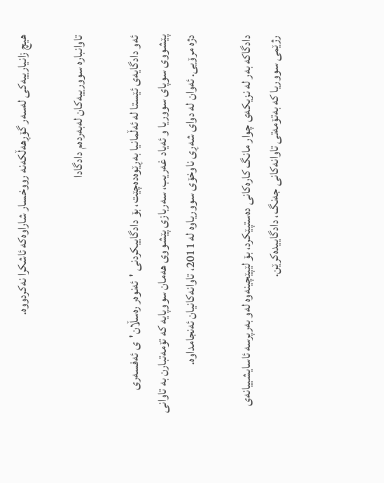هیچ زانیارییەکی لەسەر گۆڕهەڵکەنە رووخسار شاراوەکە ئاشکرا نەکردووە.

تاوانبارە سوورییەکان لەبەردەم دادگادا

ئەو دادگایەی ئێستا لە ئەڵمانیا بەڕێوەدەچێت، بۆ دادگاییکردنی 'ئەنوەر رەسڵان'ی ئەفسەری پێشووی سوپای سووریا و ئەیاد غەریب، سەربازی پێشووی هەمان سووپایە کە تۆمەتبارن بە تاوانی دژە مرۆیی. ئەوان لە دوای شەڕی ناوخۆی سووریاوە لە 2011، تاوانەکانیان ئەنجامداوە.

دادگاکە بەر لە نزیکەی چوار مانگ کارەکانی دەستپێکرد، بۆ لێپێچینەوە لەو بەرپرسە ئاسایشییانەی رژێمی سووریا کە بەتۆمەتی تاوانەکانی جەنگ، دادگاییدەکرێن.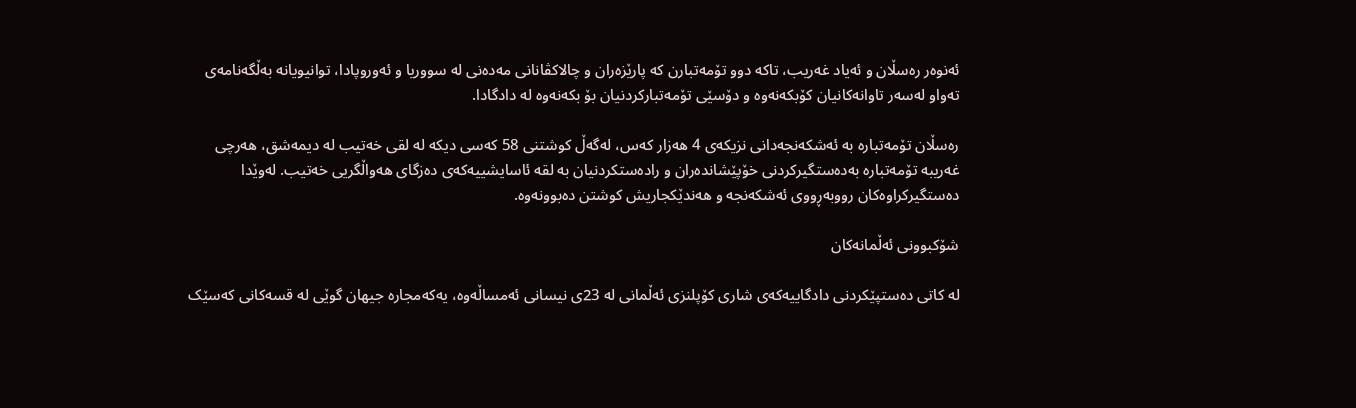ئەنوەر رەسڵان و ئەیاد غەریب، تاکە دوو تۆمەتبارن کە پارێزەران و چالاکڤانانی مەدەنی لە سووریا و ئەوروپادا، توانیویانە بەڵگەنامەی تەواو لەسەر تاوانەکانیان کۆبکەنەوە و دۆسێی تۆمەتبارکردنیان بۆ بکەنەوە لە دادگادا.

رەسڵان تۆمەتبارە بە ئەشکەنجەدانی نزیکەی 4 هەزار کەس، لەگەڵ کوشتنی 58 کەسی دیکە لە لقی خەتیب لە دیمەشق، هەرچی غەریبە تۆمەتبارە بەدەستگیرکردنی خۆپێشاندەران و رادەستکردنیان بە لقە ئاسایشییەکەی دەزگای هەواڵگریی خەتیب. لەوێدا دەستگیرکراوەکان رووبەڕووی ئەشکەنجە و هەندێکجاریش کوشتن دەبوونەوە.

شۆکبوونی ئەڵمانەکان

لە کاتی دەستپێکردنی دادگاییەکەی شاری کۆپلنزی ئەڵمانی لە 23ی نیسانی ئەمساڵەوە، یەکەمجارە جیهان گوێی لە قسەکانی کەسێک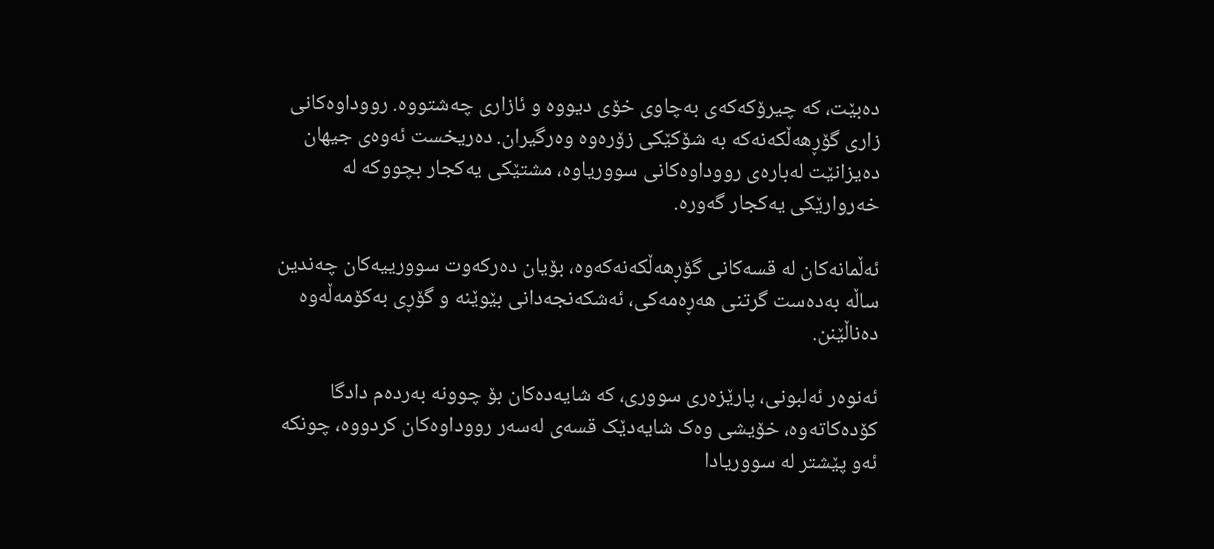دەبێت، کە چیرۆکەکەی بەچاوی خۆی دیووە و ئازاری چەشتووە. رووداوەکانی زاری گۆڕهەڵکەنەکە بە شۆکێکی زۆرەوە وەرگیران. دەریخست ئەوەی جیهان دەیزانێت لەبارەی رووداوەکانی سووریاوە، مشتێکی یەکجار بچووکە لە خەروارێکی یەکجار گەورە.

ئەڵمانەکان لە قسەکانی گۆڕهەڵکەنەکەوە، بۆیان دەرکەوت سوورییەکان چەندین ساڵە بەدەست گرتنی هەڕەمەکی، ئەشکەنجەدانی بێوێنە و گۆڕی بەکۆمەڵەوە دەناڵێنن.

ئەنوەر ئەلبونی، پارێزەری سووری، کە شایەدەکان بۆ چوونە بەردەم دادگا کۆدەکاتەوە، خۆیشی وەک شایەدێک قسەی لەسەر رووداوەکان کردووە، چونکە ئەو پێشتر لە سووریادا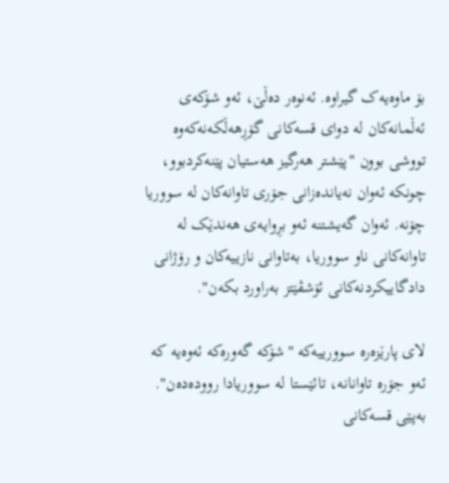بۆ ماوەیەک گیراوە. ئەنوەر دەڵێ، ئەو شۆکەی ئەڵمانەکان لە دوای قسەکانی گۆڕهەڵکەنەکەوە تووشی بوون "پێشتر هەرگیز هەستیان پێنەکردبوو، چونکە ئەوان نەیاندەزانی جۆری تاوانەکان لە سووریا چۆنە. ئەوان گەیشتنە ئەو بڕوایەی هەندێک لە تاوانەکانی ناو سووریا، بەتاوانی نازییەکان و رۆژانی دادگاییکردنەکانی ئۆشڤێتز بەراورد بکەن".

لای پارێزەرە سوورییەکە "شۆکە گەورەکە ئەوەیە کە ئەو جۆرە تاوانانە، تائێستا لە سووریادا روودەدەن". بەپێی قسەکانی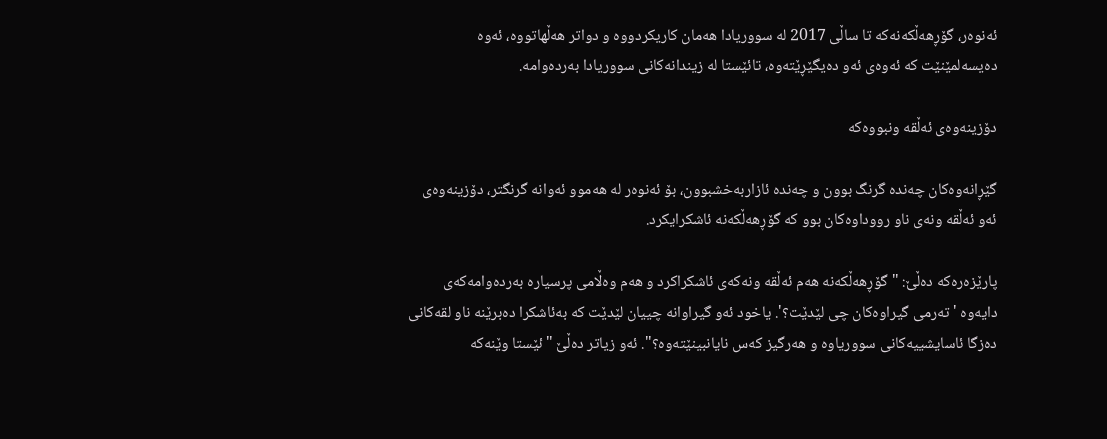ئەنوەر، گۆڕهەڵکەنەکە تا ساڵی 2017 لە سووریادا هەمان کاریکردووە و دواتر هەڵهاتووە، ئەوە دەیسەلمێنێت کە ئەوەی ئەو دەیگێڕێتەوە، تائێستا لە زیندانەکانی سووریادا بەردەوامە.

دۆزینەوەی ئەڵقە ونبووەکە

گێڕانەوەکان چەندە گرنگ بوون و چەندە ئازاربەخشبوون، بۆ ئەنوەر لە هەموو ئەوانە گرنگتر، دۆزینەوەی ئەو ئەڵقە ونەی ناو رووداوەکان بوو کە گۆڕهەڵکەنە ئاشکرایکرد.

پارێزەرەکە دەڵێ: "گۆڕهەڵکەنە هەم ئەڵقە ونەکەی ئاشکراکرد و هەم وەڵامی پرسیارە بەردەوامەکەی دایەوە 'تەرمی گیراوەکان چی لێدێت؟'. یاخود ئەو گیراوانە چییان لێدێت کە بەئاشکرا دەبرێنە ناو لقەکانی دەزگا ئاسایشییەکانی سووریاوە و هەرگیز کەس نایانبینێتەوە؟". ئەو زیاتر دەڵێ "ئێستا وێنەکە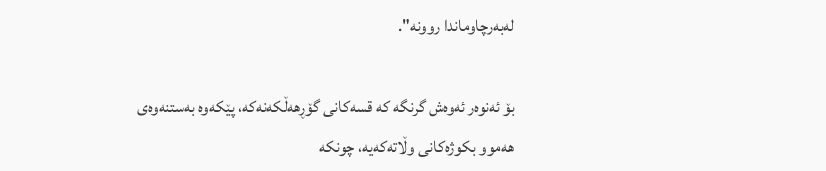لەبەرچاوماندا روونە".

بۆ ئەنوەر ئەوەش گرنگە کە قسەکانی گۆڕهەڵکەنەکە، پێکەوە بەستنەوەی هەموو بکوژەکانی وڵاتەکەیە، چونکە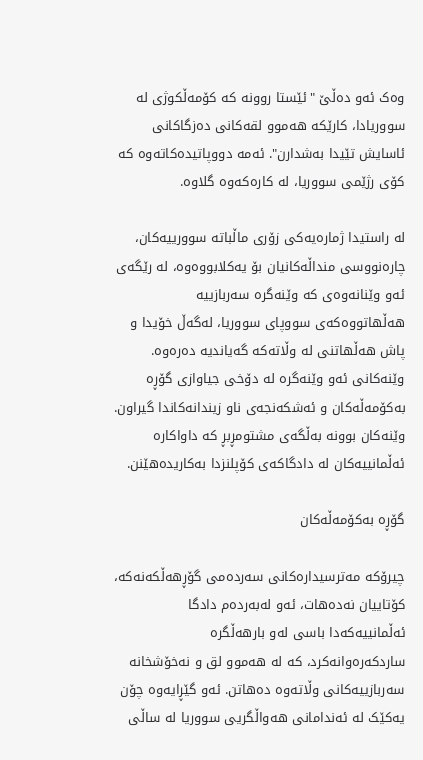وەک ئەو دەڵێ "ئێستا روونە کە کۆمەڵکوژی لە سووریادا، کارێکە هەموو لقەکانی دەزگاکانی ئاسایش تێیدا بەشدارن". ئەمە دووپاتیدەکاتەوە کە کۆی رژێمی سووریا، لە کارەکەوە گلاوە.

لە راستیدا ژمارەیەکی زۆری ماڵباتە سوورییەکان، چارەنووسی منداڵەکانیان بۆ یەکلابووەوە، لە رێگەی ئەو وێنانەوەی کە وێنەگرە سەربازییە هەڵهاتووەکەی سووپای سووریا، لەگەڵ خۆیدا و پاش هەڵهاتنی لە وڵاتەکە گەیاندیە دەرەوە. وێنەکانی ئەو وێنەگرە لە دۆخی جیاوازی گۆڕە بەکۆمەڵەکان و ئەشکەنجەی ناو زیندانەکاندا گیراون. وێنەکان بوونە بەڵگەی مشتومڕبڕ کە داواکارە ئەڵمانییەکان لە دادگاکەی کۆپلنزدا بەکاریدەهێنن.

گۆڕە بەکۆمەڵەکان

چیرۆکە مەترسیدارەکانی سەردەمی گۆڕهەڵکەنەکە، کۆتاییان نەدەهات، ئەو لەبەردەم دادگا ئەڵمانییەکەدا باسی لەو بارهەڵگرە ساردکەرەوانەکرد، کە لە هەموو لق و نەخۆشخانە سەربازییەکانی وڵاتەوە دەهاتن. ئەو گێڕایەوە چۆن یەکێک لە ئەندامانی هەواڵگریی سووریا لە ساڵی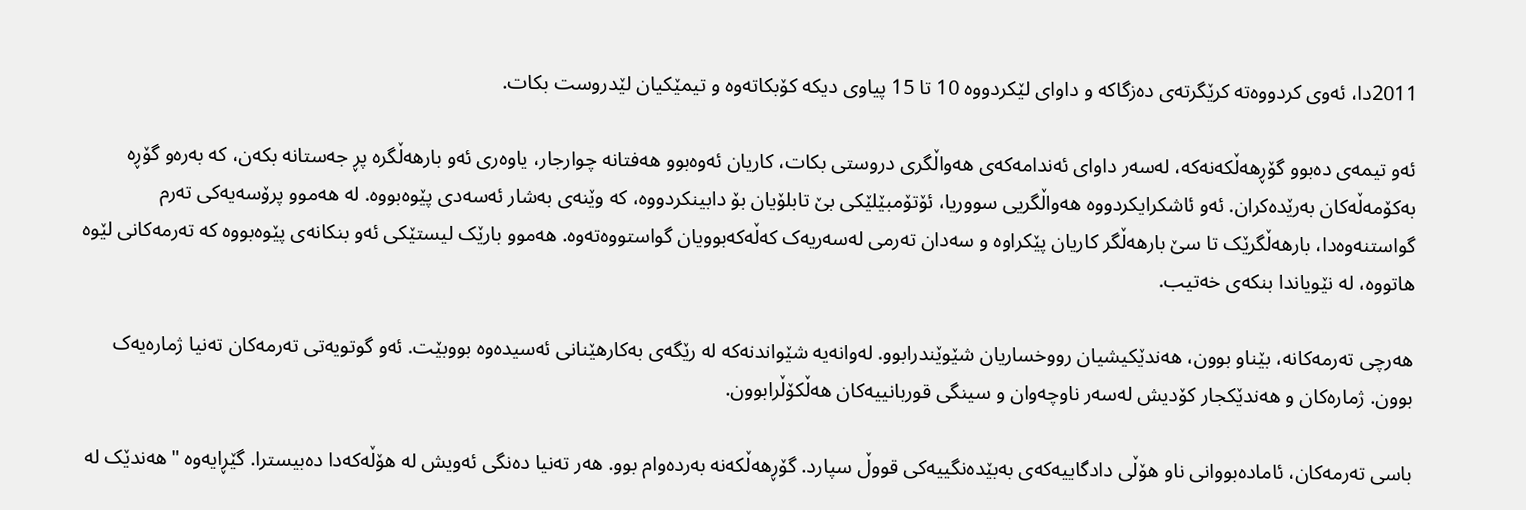2011دا، ئەوی کردووەتە کرێگرتەی دەزگاکە و داوای لێکردووە 10 تا 15 پیاوی دیکە کۆبکاتەوە و تیمێکیان لێدروست بکات.

ئەو تیمەی دەبوو گۆڕهەڵکەنەکە، لەسەر داوای ئەندامەکەی هەواڵگری دروستی بکات، کاریان ئەوەبوو هەفتانە چوارجار، یاوەری ئەو بارهەڵگرە پڕ جەستانە بکەن، کە بەرەو گۆڕە بەکۆمەڵەکان بەرێدەکران. ئەو ئاشکرایکردووە هەواڵگریی سووریا، ئۆتۆمبێلێکی بێ تابلۆیان بۆ دابینکردووە، کە وێنەی بەشار ئەسەدی پێوەبووە. لە هەموو پرۆسەیەکی تەرم گواستنەوەدا، بارهەڵگرێک تا سێ بارهەڵگر کاریان پێکراوە و سەدان تەرمی لەسەریەک کەڵەکەبوویان گواستووەتەوە. هەموو بارێک لیستێکی ئەو بنکانەی پێوەبووە کە تەرمەکانی لێوە هاتووە، لە نێویاندا بنکەی خەتیب.

هەرچی تەرمەکانە، بێناو بوون، هەندێکیشیان رووخساریان شێوێندرابوو. لەوانەیە شێواندنەکە لە رێگەی بەکارهێنانی ئەسیدەوە بووبێت. ئەو گوتویەتی تەرمەکان تەنیا ژمارەیەک بوون. ژمارەکان و هەندێکجار کۆدیش لەسەر ناوچەوان و سینگی قوربانییەکان هەڵکۆڵرابوون.

باسی تەرمەکان، ئامادەبووانی ناو هۆڵی دادگاییەکەی بەبێدەنگییەکی قووڵ سپارد. گۆڕهەڵکەنە بەردەوام بوو. هەر تەنیا دەنگی ئەویش لە هۆڵەکەدا دەبیسترا. گێڕایەوە "هەندێک لە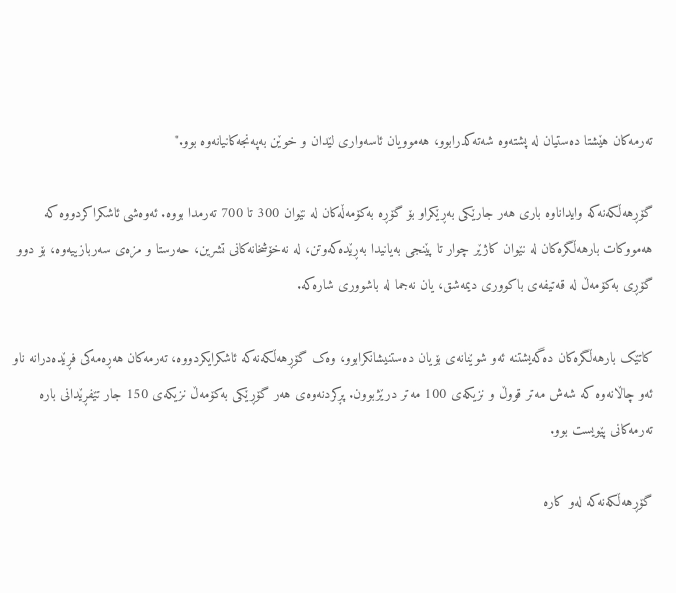تەرمەکان هێشتا دەستیان لە پشتەوە شەتەکدرابوو، هەموویان ئاسەواری لێدان و خوێن بەپەنجەکانیانەوە بوو."

گۆڕهەڵکەنەکە وایداناوە باری هەر جارێکی بەڕێکراو بۆ گۆڕە بەکۆمەڵەکان لە نێوان 300 تا 700 تەرمدا بووە. ئەوەشی ئاشکراکردووە کە هەمووکات بارهەڵگرەکان لە نێوان کاژێر چوار تا پێنجی بەیانیدا بەڕێدەکەوتن، لە نەخۆشخانەکانی تشرین، حەرستا و مزەی سەربازییەوە، بۆ دوو گۆڕی بەکۆمەڵ لە قەتیفەی باکووری دیمەشق، یان نەجما لە باشووری شارەکە.

کاتێک بارهەڵگرەکان دەگەیشتنە ئەو شوێنانەی بۆیان دەستنیشانکرابوو، وەک گۆڕهەڵکەنەکە ئاشکرایکردووە، تەرمەکان هەڕەمەکی فڕێدەدرانە ناو ئەو چاڵانەوە کە شەش مەتر قووڵ و نزیکەی 100 مەتر درێژبوون. پڕکردنەوەی هەر گۆڕێکی بەکۆمەڵ نزیکەی 150 جار تێفڕێدانی بارە تەرمەکانی پێویست بوو.

گۆڕهەڵکەنەکە لەو کارە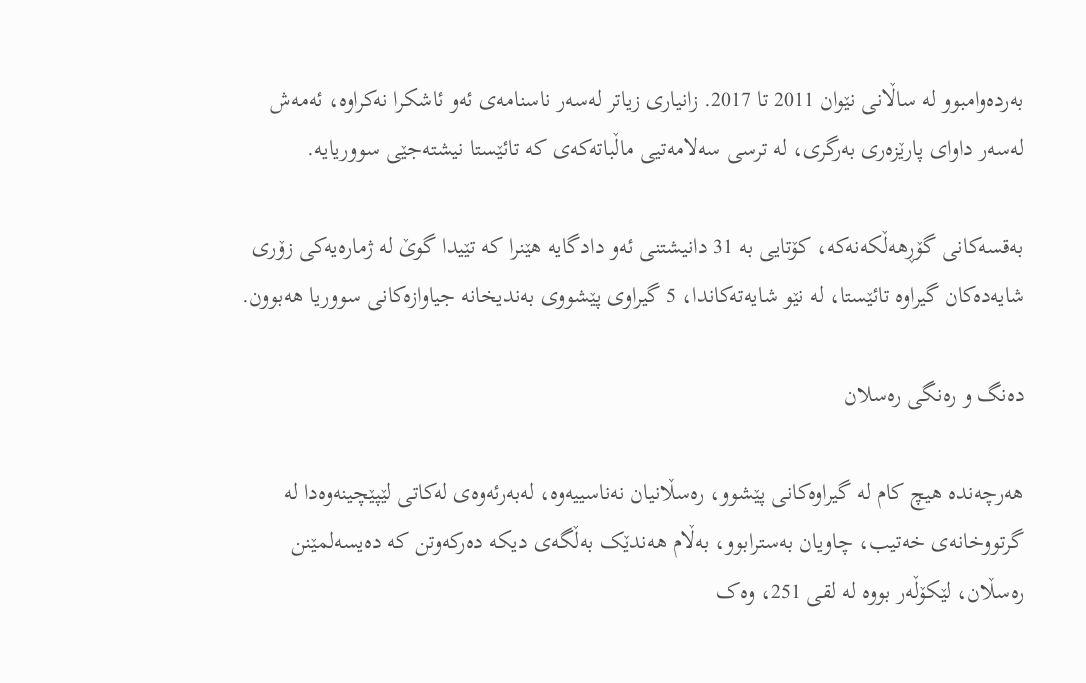بەردەوامبوو لە ساڵانی نێوان 2011 تا 2017. زانیاری زیاتر لەسەر ناسنامەی ئەو ئاشکرا نەکراوە، ئەمەش لەسەر داوای پارێزەری بەرگری، لە ترسی سەلامەتیی ماڵباتەکەی کە تائێستا نیشتەجێی سووریایە.

بەقسەکانی گۆڕهەڵکەنەکە، کۆتایی بە 31 دانیشتنی ئەو دادگایە هێنرا کە تێیدا گوێ لە ژمارەیەکی زۆری شایەدەکان گیراوە تائێستا، لە نێو شایەتەکاندا، 5 گیراوی پێشووی بەندیخانە جیاوازەکانی سووریا هەبوون.

دەنگ و رەنگی رەسلان

هەرچەندە هیچ کام لە گیراوەکانی پێشوو، رەسڵانیان نەناسییەوە، لەبەرئەوەی لەکاتی لێپێچینەوەدا لە گرتووخانەی خەتیب، چاویان بەسترابوو، بەڵام هەندێک بەڵگەی دیکە دەرکەوتن کە دەیسەلمێنن رەسڵان، لێکۆڵەر بووە لە لقی 251، وەک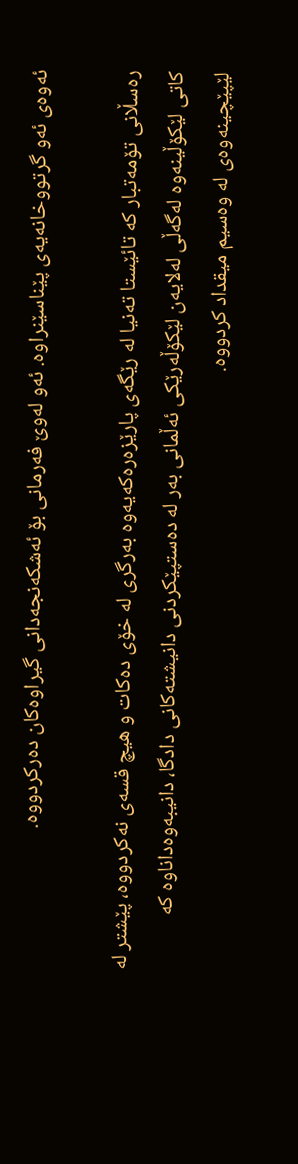ئەوەی ئەو گرتووخانەیەی پێناسێنراوە. ئەو لەوێ فەرمانی بۆ ئەشکەنجەدانی گیراوەکان دەرکردووە.

رەسڵانی تۆمەتبار کە تائێستا تەنیا لە رێگەی پارێزەرەکەیەوە بەرگری لە خۆی دەکات و هیچ قسەی نەکردووە، پێشتر لە کاتی لێکۆڵینەوە لەگەڵی لەلایەن لێکۆڵەرێکی ئەڵمانی بەر لە دەستپێکردنی دانیشتەکانی دادگا، دانیبەوەداناوە کە لێپێچینەوەی لە وەسیم میقداد کردووە.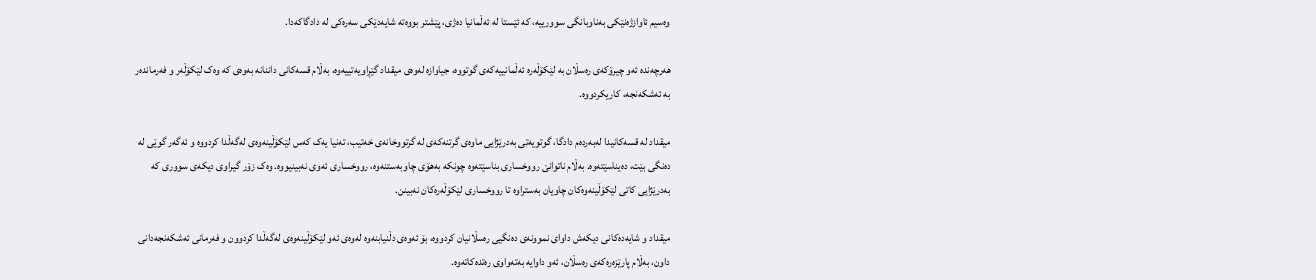وەسیم ئاوازژەنێکی بەناوبانگی سوورییە، کە ئێستا لە ئەڵمانیا دەژی، پێشتر بووەتە شایەدێکی سەرەکی لە دادگاکەدا.

هەرچەندە ئەو چیرۆکەی رەسڵان بە لێکۆڵەرە ئەڵمانییەکەی گوتووە، جیاوازە لەوەی میقداد گێڕاویەتییەوە، بەڵام قسەکانی داننانە بەوەی کە وەک لێکۆڵەر و فەرماندەر بە ئەشکەنجە، کاریکردووە.

میقداد لە قسەکانیدا لەبەردەم دادگا، گوتویەتی بەدرێژایی ماوەی گرتنەکەی لە گرتووخانەی خەتیب، تەنیا یەک کەس لێکۆڵینەوەی لەگەڵدا کردووە و ئەگەر گوێی لە دەنگی بێت، دەیناسێتەوە. بەڵام ناتوانێ رووخساری بناسێتەوە چونکە بەهۆی چاوبەستنەوە، رووخساری ئەوی نەبینیووە. وەک زۆر گیراوی دیکەی سووری کە بەدرێژایی کاتی لێکۆڵینەوەکان چاویان بەستراوە تا رووخساری لێکۆڵەرەکان نەبینن.

میقداد و شایەدەکانی دیکەش داوای نموونەی دەنگیی رەسڵانیان کردووە، بۆ ئەوەی دڵنیابنەوە لەوەی ئەو لێکۆڵینەوەی لەگەڵدا کردوون و فەرمانی ئەشکەنجەدانی داون، بەڵام پارێزەرەکەی رەسڵان، ئەو داوایە بەتەواوی رەتدەکاتەوە.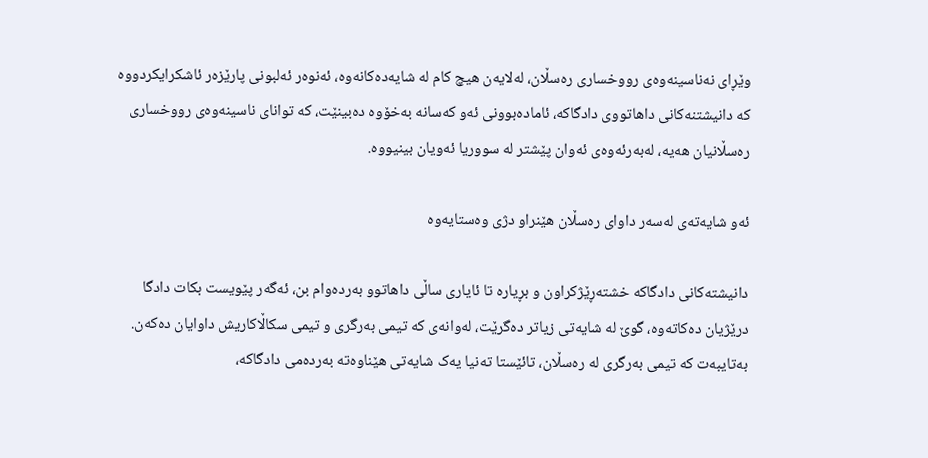وێڕای نەناسینەوەی رووخساری رەسڵان، لەلایەن هیچ کام لە شایەدەکانەوە، ئەنوەر ئەلبونی پارێزەر ئاشکرایکردووە کە دانیشتنەکانی داهاتووی دادگاکە، ئامادەبوونی ئەو کەسانە بەخۆوە دەبینێت، کە توانای ناسینەوەی رووخساری رەسڵانیان هەیە، لەبەرئەوەی ئەوان پێشتر لە سووریا ئەویان بینیووە.

ئەو شایەتەی لەسەر داوای رەسڵان هێنراو دژی وەستایەوە

دانیشتەکانی دادگاکە خشتەڕێژکراون و بڕیارە تا ئایاری ساڵی داهاتوو بەردەوام بن، ئەگەر پێویست بکات دادگا درێژیان دەکاتەوە، گوێ لە شایەتی زیاتر دەگرێت، لەوانەی کە تیمی بەرگری و تیمی سکاڵاکاریش داوایان دەکەن. بەتایبەت کە تیمی بەرگری لە رەسڵان، تائێستا تەنیا یەک شایەتی هێناوەتە بەردەمی دادگاکە،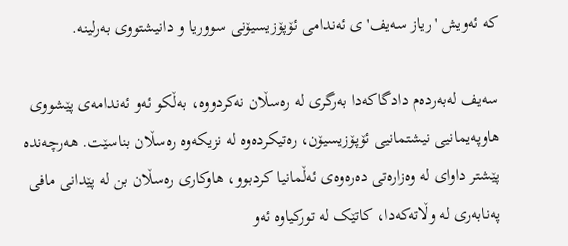کە ئەویش 'ریاز سەیف'ی ئەندامی ئۆپۆزیسیۆنی سووریا و دانیشتووی بەرلینە.

سەیف لەبەردەم دادگاکەدا بەرگری لە رەسڵان نەکردووە، بەڵکو ئەو ئەندامەی پێشووی هاوپەیمانیی نیشتمانیی ئۆپۆزیسیۆن، رەتیکردەوە لە نزیکەوە رەسڵان بناسێت. هەرچەندە پێشتر داوای لە وەزارەتی دەرەوەی ئەڵمانیا کردبوو، هاوکاری رەسڵان بن لە پێدانی مافی پەنابەری لە وڵاتەکەدا، کاتێک لە تورکیاوە ئەو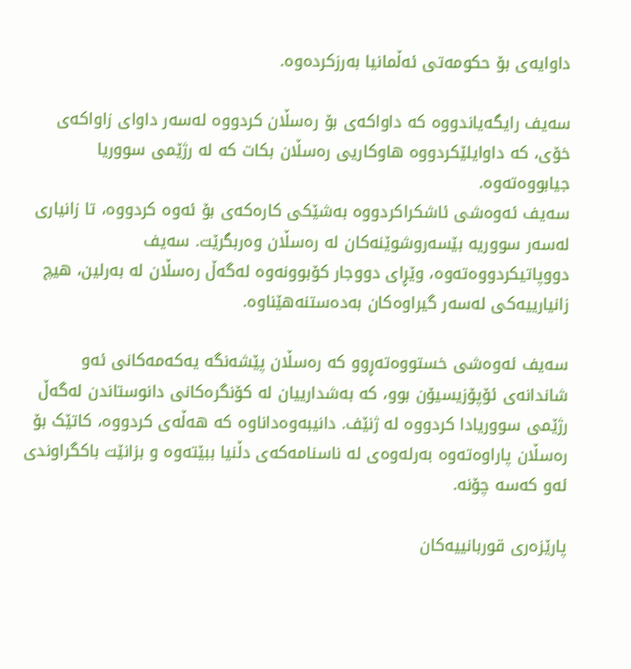داوایەی بۆ حکومەتی ئەڵمانیا بەرزکردەوە.

سەیف رایگەیاندووە کە داواکەی بۆ رەسڵان کردووە لەسەر داوای زاواکەی خۆی، کە داوایلێکردووە هاوکاریی رەسڵان بکات کە لە رژێمی سووریا جیابووەتەوە.
سەیف ئەوەشی ئاشکراکردووە بەشێکی کارەکەی بۆ ئەوە کردووە، تا زانیاری لەسەر سووریە بێسەروشوێنەکان لە رەسڵان وەربگرێت. سەیف دووپاتیکردووەتەوە، وێڕای دووجار کۆبوونەوە لەگەڵ رەسڵان لە بەرلین، هیچ زانیارییەکی لەسەر گیراوەکان بەدەستنەهێناوە.

سەیف ئەوەشی خستووەتەڕوو کە رەسڵان پێشەنگە یەکەمەکانی ئەو شاندانەی ئۆپۆزیسیۆن بوو، کە بەشدارییان لە کۆنگرەکانی دانوستاندن لەگەڵ رژێمی سووریادا کردووە لە ژنێف. دانیبەوەداناوە کە هەڵەی کردووە، کاتێک بۆ رەسڵان پاراوەتەوە بەرلەوەی لە ناسنامەکەی دڵنیا ببێتەوە و بزانێت باکگراوندی ئەو کەسە چۆنە.

پارێزەری قوربانییەکان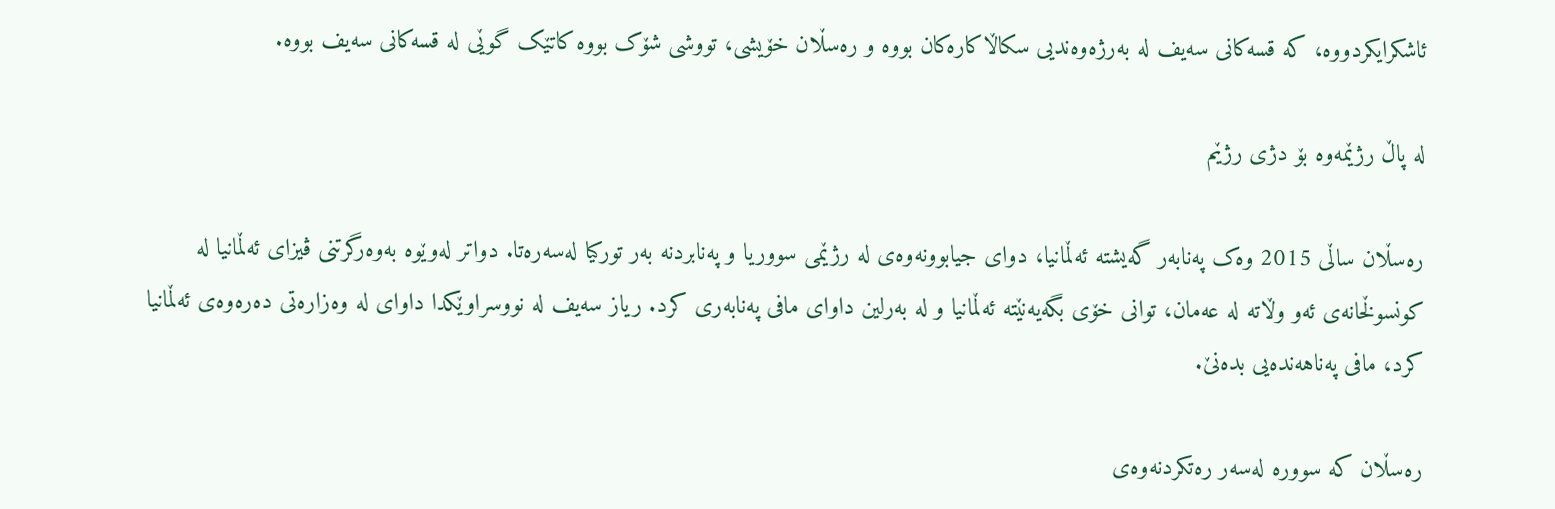ئاشکرایکردووە، کە قسەکانی سەیف لە بەرژەوەندیی سکاڵاکارەکان بووە و رەسڵان خۆیشی، تووشی شۆک بووە کاتێک گوێی لە قسەکانی سەیف بووە.

لە پاڵ رژێمەوە بۆ دژی رژێم

رەسڵان ساڵی 2015 وەک پەنابەر گەیشتە ئەڵمانیا، دوای جیابوونەوەی لە رژێمی سووریا و پەنابردنە بەر تورکیا لەسەرەتا. دواتر لەوێوە بەوەرگرتنی ڤیزای ئەڵمانیا لە کونسوڵخانەی ئەو وڵاتە لە عەمان، توانی خۆی بگەیەنێتە ئەڵمانیا و لە بەرلین داوای مافی پەنابەری کرد. ریاز سەیف لە نووسراوێکدا داوای لە وەزارەتی دەرەوەی ئەڵمانیا کرد، مافی پەناهەندەیی بدەنێ.

رەسڵان کە سوورە لەسەر رەتکردنەوەی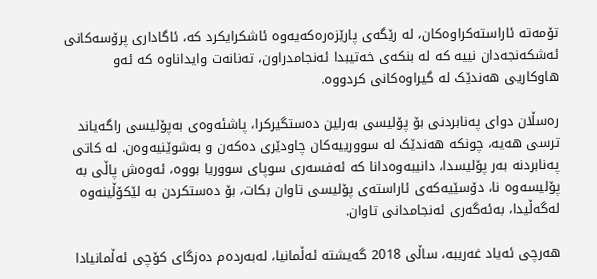تۆمەتە ئاراستەکراوەکان، لە رێگەی پارێزەرەکەیەوە ئاشکرایکرد کە، ئاگاداری پرۆسەکانی ئەشکەنجەدان نییە کە لە بنکەی خەتیبدا ئەنجامدراون، تەنانەت وایداناوە کە ئەو هاوکاریی هەندێک لە گیراوەکانی کردووە.

رەسڵان دوای پەنابردنی بۆ پۆلیسی بەرلین دەستگیرکرا، پاشئەوەی بەپۆلیسی راگەیاند ترسی هەیە، چونکە هەندێک لە سوورییەکان چاودێری دەکەن و بەشوێنیەوەن. لە کاتی پەنابردنە بەر پۆلیسدا، دانیبەوەدانا کە ئەفسەری سوپای سووریا بووە، ئەوەش پاڵی بە پۆلیسەوە نا، دۆسێیەکەی ئاراستەی پۆلیسی تاوان بکات، بۆ دەستکردن بە لێکۆڵینەوە لەگەڵیدا، بەئەگەری ئەنجامدانی تاوان.

هەرچی ئەیاد غەریبە، ساڵی 2018 گەیشتە ئەڵمانیا، لەبەردەم دەزگای کۆچی ئەڵمانیادا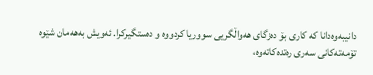دانیبەوەدانا کە کاری بۆ دەزگای هەواڵگریی سووریا کردووە و دەستگیرکرا. ئەویش بەهەمان شێوە تۆمەتەکانی سەری رەتدەکاتەوە،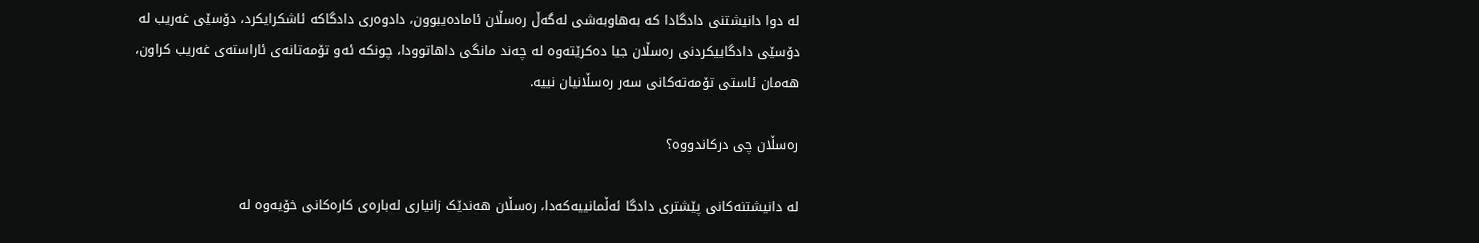لە دوا دانیشتنی دادگادا کە بەهاوبەشی لەگەڵ رەسڵان ئامادەیبوون، دادوەری دادگاکە ئاشکرایکرد، دۆسێی غەریب لە دۆسێی دادگاییکردنی رەسڵان جیا دەکرێتەوە لە چەند مانگی داهاتوودا، چونکە ئەو تۆمەتانەی ئاراستەی غەریب کراون، هەمان ئاستی تۆمەتەکانی سەر رەسڵانیان نییە.

رەسڵان چی درکاندووە؟

لە دانیشتنەکانی پێشتری دادگا ئەڵمانییەکەدا، رەسڵان هەندێک زانیاری لەبارەی کارەکانی خۆیەوە لە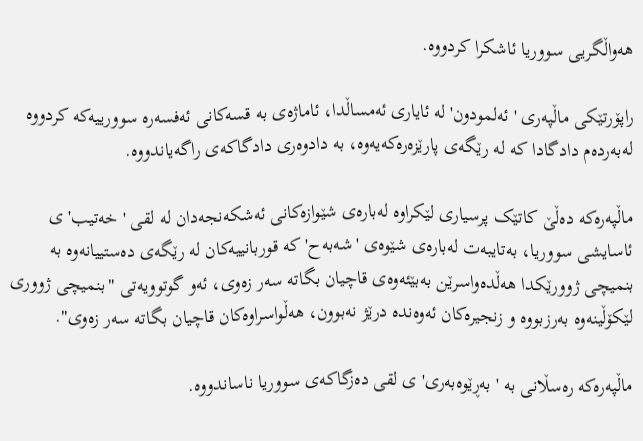هەواڵگریی سووریا ئاشکرا کردووە.

راپۆرتێکی ماڵپەری 'ئەلمودون' لە ئایاری ئەمساڵدا، ئاماژەی بە قسەکانی ئەفسەرە سوورییەکە کردووە لەبەردەم دادگادا کە لە رێگەی پارێزەرەکەیەوە، بە دادوەری دادگاکەی راگەیاندووە.

ماڵپەرەکە دەڵێ کاتێک پرسیاری لێکراوە لەبارەی شێوازەکانی ئەشکەنجەدان لە لقی 'خەتیب'ی ئاسایشی سووریا، بەتایبەت لەبارەی شێوەی 'شەبەح' کە قوربانییەکان لە رێگەی دەستییانەوە بە بنمیچی ژوورێکدا هەڵدەواسرێن بەبێئەوەی قاچیان بگاتە سەر زەوی، ئەو گوتوویەتی "بنمیچی ژووری لێکۆڵینەوە بەرزبووە و زنجیرەکان ئەوەندە درێژ نەبوون، هەڵواسراوەکان قاچیان بگاتە سەر زەوی".

ماڵپەرەکە رەسڵانی بە 'بەڕێوەبەری'ی لقی دەزگاکەی سووریا ناساندووە.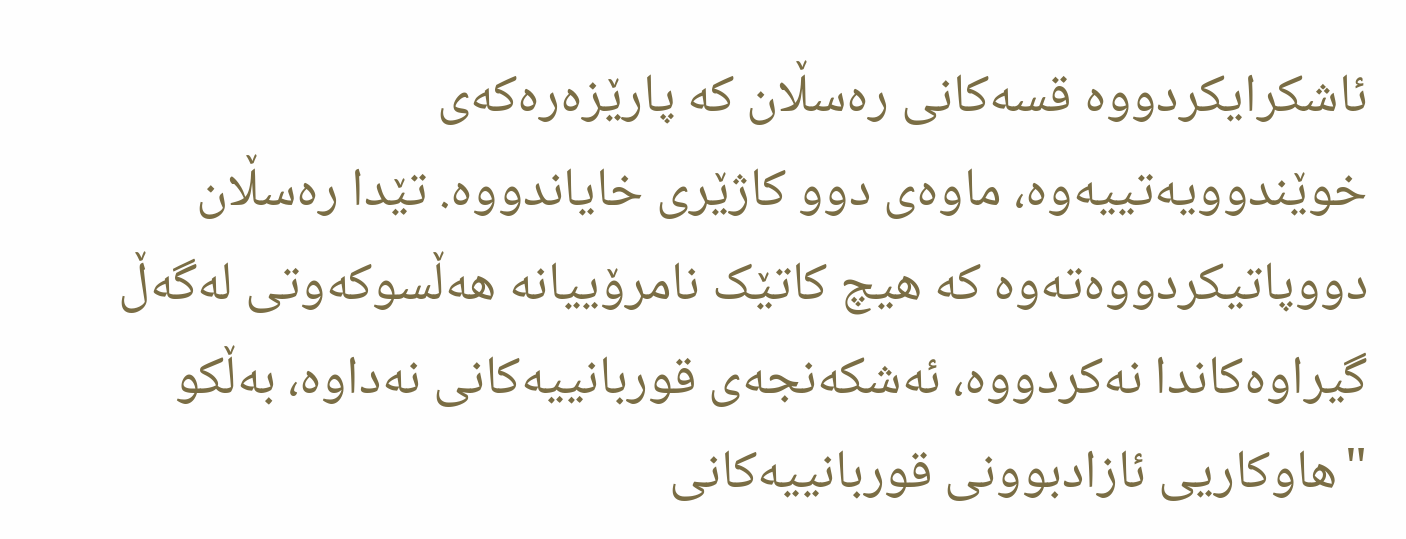ئاشکرایکردووە قسەکانی رەسڵان کە پارێزەرەکەی خوێندوویەتییەوە، ماوەی دوو کاژێری خایاندووە. تێدا رەسڵان دووپاتیکردووەتەوە کە هیچ کاتێک نامرۆییانە هەڵسوکەوتی لەگەڵ گیراوەکاندا نەکردووە، ئەشکەنجەی قوربانییەکانی نەداوە، بەڵکو "هاوکاریی ئازادبوونی قوربانییەکانی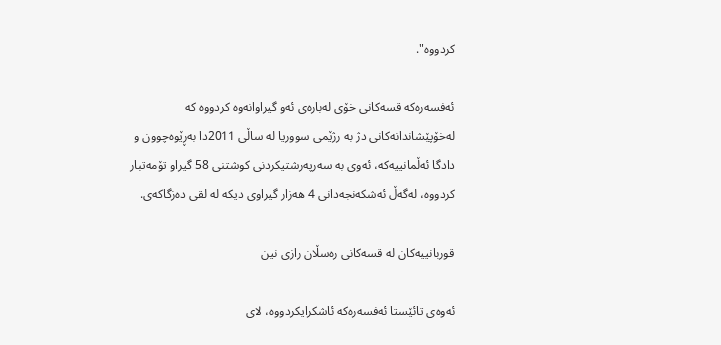کردووە".

ئەفسەرەکە قسەکانی خۆی لەبارەی ئەو گیراوانەوە کردووە کە لەخۆپێشاندانەکانی دژ بە رژێمی سووریا لە ساڵی 2011دا بەڕێوەچوون و دادگا ئەڵمانییەکە، ئەوی بە سەرپەرشتیکردنی کوشتنی 58 گیراو تۆمەتبار کردووە، لەگەڵ ئەشکەنجەدانی 4 هەزار گیراوی دیکە لە لقی دەزگاکەی.

قوربانییەکان لە قسەکانی رەسڵان رازی نین

ئەوەی تائێستا ئەفسەرەکە ئاشکرایکردووە، لای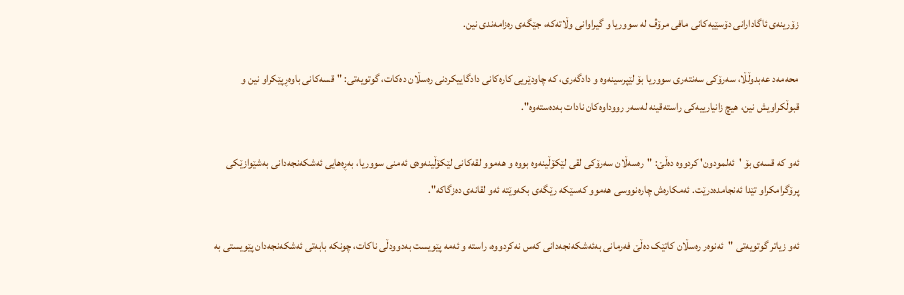زۆرینەی ئاگادارانی دۆسێیەکانی مافی مرۆڤ لە سووریا و گیراوانی وڵاتەکە، جێگەی رەزامەندی نین.

محەمەد عەبدوڵڵا، سەرۆکی سەنتەری سووریا بۆ لێپرسینەوە و دادگەری، کە چاودێریی کارەکانی دادگاییکردنی رەسڵان دەکات، گوتویەتی: "قسەکانی باوەڕپێکراو نین و قبوڵکراویش نین، هیچ زانیارییەکی راستەقینە لەسەر رووداوەکان نادات بەدەستەوە".

ئەو کە قسەی بۆ 'ئەلمودون' کردووە دەڵێ: "رەسەڵان سەرۆکی لقی لێکۆڵینەوە بووە و هەموو لقەکانی لێکۆڵینەوەی ئەمنی سووریا، بەڕەهایی ئەشکەنجەدانی بەشێوازێکی پرۆگرامکراو تێدا ئەنجامدەدرێت. ئەمکارەش چارەنووسی هەموو کەسێکە رێگەی بکەوێتە ئەو لقانەی دەزگاکە".

ئەو زیاتر گوتویەتی "ئەنوەر رەسڵان کاتێک دەڵێ فەرمانی بەئەشکەنجەدانی کەس نەکردووە، راستە و ئەمە پێویست بەدوودڵی ناکات، چونکە بابەتی ئەشکەنجەدان پێویستی بە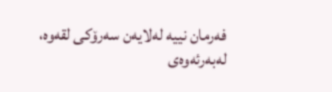فەرمان نییە لەلایەن سەرۆکی لقەوە، لەبەرئەوەی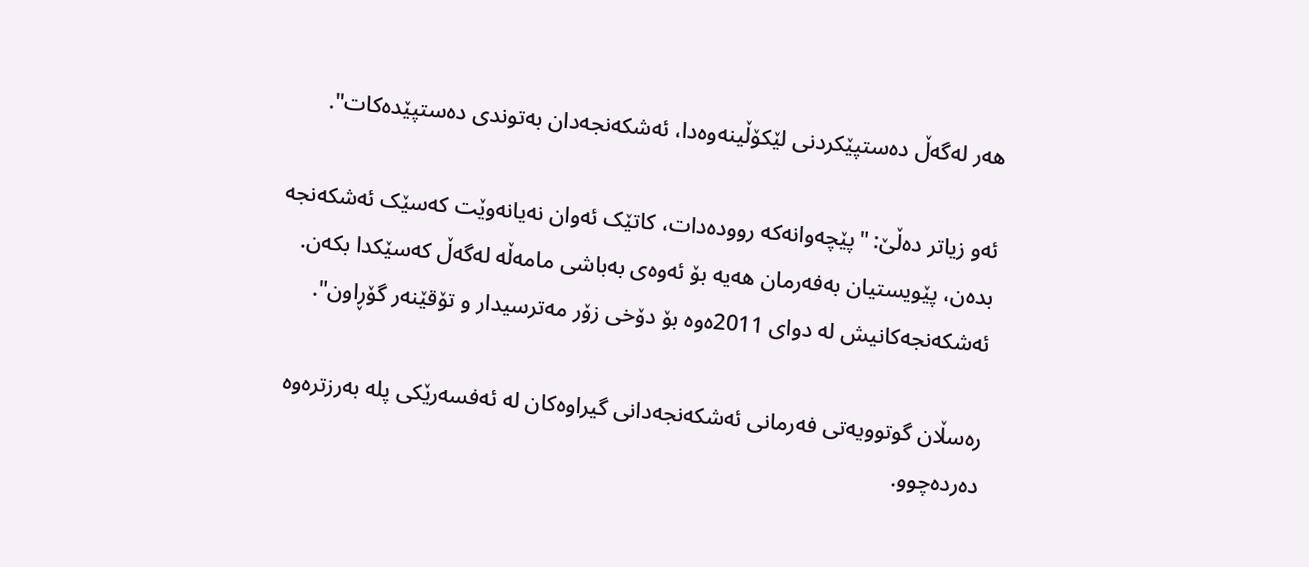هەر لەگەڵ دەستپێکردنی لێکۆڵینەوەدا، ئەشکەنجەدان بەتوندی دەستپێدەکات".

ئەو زیاتر دەڵێ: "پێچەوانەکە روودەدات، کاتێک ئەوان نەیانەوێت کەسێک ئەشکەنجە بدەن، پێویستیان بەفەرمان هەیە بۆ ئەوەی بەباشی مامەڵە لەگەڵ کەسێکدا بکەن. ئەشکەنجەکانیش لە دوای 2011ەوە بۆ دۆخی زۆر مەترسیدار و تۆقێنەر گۆڕاون".

رەسڵان گوتوویەتی فەرمانی ئەشکەنجەدانی گیراوەکان لە ئەفسەرێکی پلە بەرزترەوە دەردەچوو.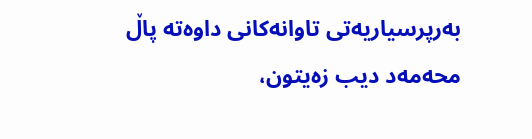بەرپرسیاریەتی تاوانەکانی داوەتە پاڵ محەمەد دیب زەیتون،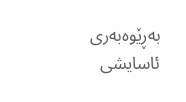بەڕێوەبەری ئاسایشی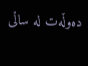دەوڵەت لە ساڵی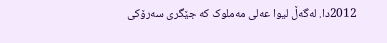2012دا. لەگەڵ لیوا عەلی مەملوک کە جێگری سەرۆکی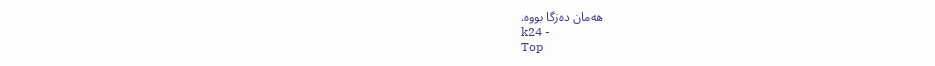هەمان دەزگا بووە.
k24 -
Top